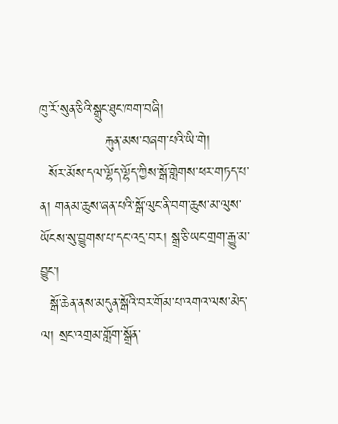ཁུ་རོ་སུན་ཅིའི་སྒྲུང་ཐུང་ཁག་བཞི།
              རྐུན་མས་བཞག་པའི་ཡི་གེ།
  སོར་མོས་དལ་ལྷོད་ལྷོད་ཀྱིས་སྒོ་གླེགས་ཕར་གཏད་པ་ན། གནམ་ཆུས་ཞན་པའི་སྒོ་ལུང་ནི་བག་ཆུས་མ་ལུས་ཡོངས་སུ་བྱུགས་པ་དང་འདྲ་བར། སྒྲ་ཅི་ཡང་གྲག་རྒྱུ་མ་བྱུང་།
  སྒོ་ཆེན་ནས་མདུན་སྒོའི་བར་གོམ་པ་འགའ་ལས་མེད་ལ། སྲང་འགྲམ་གློག་སྒྲོན་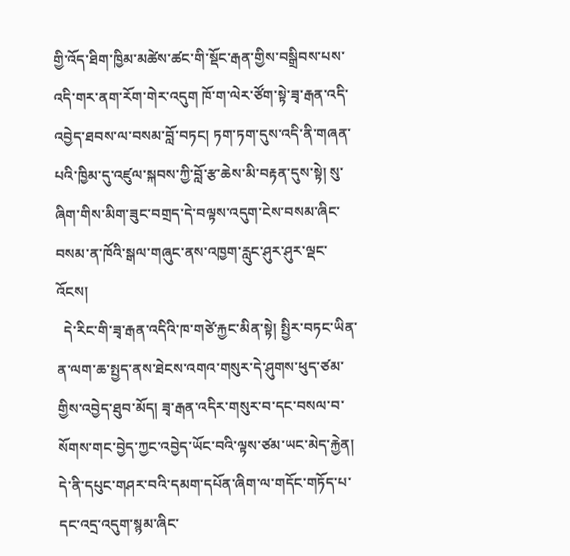གྱི་འོད་ཐིག་ཁྱིམ་མཚེས་ཚང་གི་སྡོང་རྒན་གྱིས་བསྒྲིབས་པས་འདི་གར་ནག་རོག་གེར་འདུག ཁོ་ག་ལེར་ཙོག་སྟེ་ཟྭ་རྒན་འདི་འབྱེད་ཐབས་ལ་བསམ་བློ་བཏང། ཏག་ཏག་དུས་འདི་ནི་གཞན་པའི་ཁྱིམ་དུ་འཛུལ་སྐབས་ཀྱི་བློ་རྩ་ཆེས་མི་བརྟན་དུས་སྟེ། སུ་ཞིག་གིས་མིག་ཟུང་བགྲད་དེ་བལྟས་འདུག་ངེས་བསམ་ཞིང་བསམ་ན་ཁོའི་སྒལ་གཞུང་ནས་འཁྱག་རླུང་ཤུར་ཤུར་ལྡང་འོངས།
  དེ་རིང་གི་ཟྭ་རྒན་འདིའི་ཁ་གཙེ་རྐྱང་མིན་སྟེ། སྤྱིར་བཏང་ཡིན་ན་ལག་ཆ་སྤྱད་ནས་ཐེངས་འགའ་གསུར་དེ་ཤུགས་ཕུད་ཙམ་གྱིས་འབྱེད་ཐུབ་མོད། ཟྭ་རྒན་འདིར་གསུར་བ་དང་བསལ་བ་སོགས་གང་བྱེད་ཀྱང་འབྱེད་ཡོང་བའི་ལྟས་ཙམ་ཡང་མེད་རྐྱེན། དེ་ནི་དཔུང་གཤར་བའི་དམག་དཔོན་ཞིག་ལ་གདོང་གཏོད་པ་དང་འདྲ་འདུག་སྙམ་ཞིང་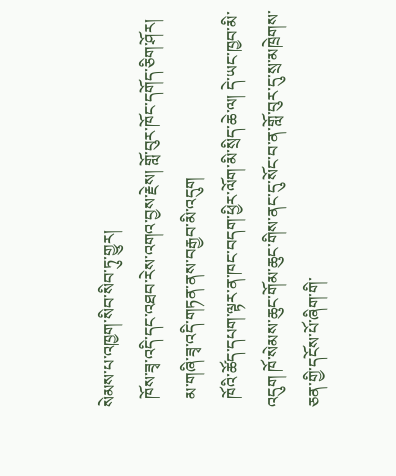སེམས་པ་འཁྱག་སིབ་སིབ་ཏུ་གྱུར།
  ཁོས་ཟྭ་འདི་དང་འཐབ་རེས་འགའ་བྱས་རྗེས། གློ་བུར་ཁོང་དགོད་ཅིག་ཤོར།
  མ་གཞི་ཟྭ་འདི་གཏན་ནས་བརྒྱབ་མི་འདུག
  ཁོའི་ཚོད་དཔག་ལྟར་ན་ཁང་བདག་ཕྱིར་ལོག་མི་སྲིད་ཆེ་ལ། དེ་ཡང་ཁྱབ་མི་འདུག ཁོ་སེམས་ཆུང་གོམ་ཆུང་གིས་ནང་དུ་སོང་བ་ན་གློ་བུར་དུ་སྲ་མཁྲེགས་ཅན་གྱི་དངོས་པོ་ཞིག་གི་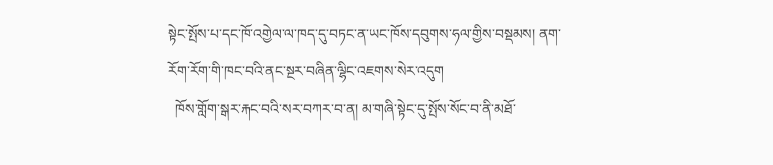སྟེང་སྤོས་པ་དང་ཁོ་འགྱེལ་ལ་ཁད་དུ་བཏང་ན་ཡང་ཁོས་དབུགས་ཧལ་གྱིས་བསྡམས། ནག་རོག་རོག་གི་ཁང་བའི་ནང་སྔར་བཞིན་ལྷིང་འཇགས་སེར་འདུག
  ཁོས་གློག་སྒར་རྐང་བའི་སར་བཀར་བ་ན། མ་གཞི་སྟེང་དུ་སྤོས་སོང་བ་ནི་མཐོ་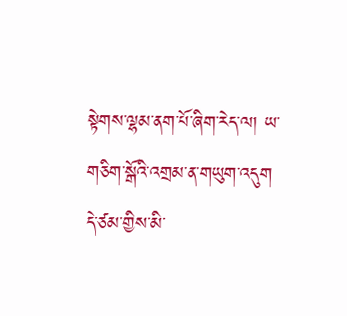སྟེགས་ལྷམ་ནག་པོ་ཞིག་རེད་ལ། ཡ་གཅིག་སྒོའི་འགྲམ་ན་གཡུག་འདུག དེ་ཙམ་གྱིས་མི་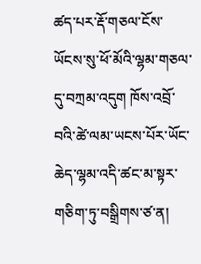ཚད་པར་རྡོ་གཅལ་ངོས་ཡོངས་སུ་ཕོ་མོའི་ལྷམ་གཅལ་དུ་བཀྲམ་འདུག ཁོས་འབྲོ་བའི་ཚེ་ལམ་ཡངས་པོར་ཡོང་ཆེད་ལྷམ་འདི་ཚང་མ་སྟར་གཅིག་ཏུ་བསྒྲིགས་ཙ་ན།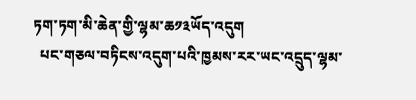ཏག་ཏག་མི་ཆེན་གྱི་ལྷམ་ཆ༡༣ཡོད་འདུག
  པང་གཅལ་བཏིངས་འདུག་པའི་ཁྱམས་རར་ཡང་འདྲུད་ལྷམ་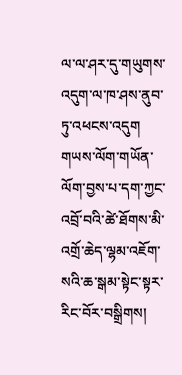ལ་ལ་ཤར་དུ་གཡུགས་འདུག་ལ་ཁ་ཤས་ནུབ་ཏུ་འཕངས་འདུག གཡས་ལོག་གཡོན་ལོག་བྱས་པ་དག་ཀྱང་འབྲོ་བའི་ཚེ་ཐོགས་མི་འགྲོ་ཆེད་ལྷམ་འཇོག་སའི་ཆ་སྒམ་སྟེང་སྟར་རིང་བོར་བསྒྲིགས།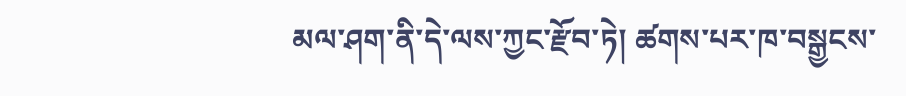མལ་ཤག་ནི་དེ་ལས་ཀྱང་རྫོབ་ཏེ། ཚགས་པར་ཁ་བསྒྱངས་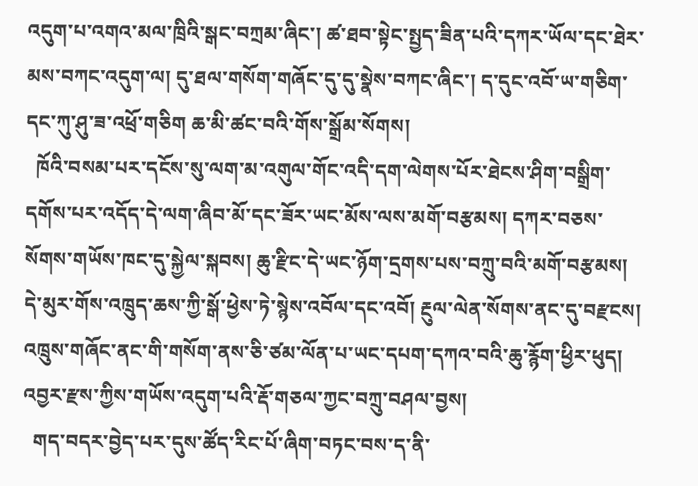འདུག་པ་འགའ་མལ་ཁྲིའི་སྒང་བཀྲམ་ཞིང་། ཚ་ཐབ་སྟེང་སྤྱད་ཟིན་པའི་དཀར་ཡོལ་དང་ཐེར་མས་བཀང་འདུག་ལ། དུ་ཐལ་གསོག་གཞོང་དུ་དུ་སྣེས་བཀང་ཞིང་། ད་དུང་འབོ་ཡ་གཅིག་དང་ཀུ་ཤུ་ཟ་འཕྲོ་གཅིག ཆ་མི་ཚང་བའི་གོས་སྒྲོམ་སོགས།
  ཁོའི་བསམ་པར་དངོས་སུ་ལག་མ་འགུལ་གོང་འདི་དག་ལེགས་པོར་ཐེངས་ཤིག་བསྒྲིག་དགོས་པར་འདོད་དེ་ལག་ཞིབ་མོ་དང་ཟོར་ཡང་མོས་ལས་མགོ་བརྩམས། དཀར་བཅས་སོགས་གཡོས་ཁང་དུ་སྐྱེལ་སྐབས། ཆུ་རྫིང་དེ་ཡང་ཉོག་དྲགས་པས་བཀྲུ་བའི་མགོ་བརྩམས། དེ་མུར་གོས་འཁྲུད་ཆས་ཀྱི་སྒོ་ཕྱེས་ཏེ་སྙེས་འབོལ་དང་འབོ། རྔུལ་ལེན་སོགས་ནང་དུ་བརྫངས། འཁྲུས་གཞོང་ནང་གི་གསོག་ནས་ཅི་ཙམ་ལོན་པ་ཡང་དཔག་དཀའ་བའི་ཆུ་རྙོག་ཕྱིར་ཕུད། འབྱར་རྫས་ཀྱིས་གཡོས་འདུག་པའི་རྡོ་གཅལ་ཀྱང་བཀྲུ་བཤལ་བྱས།
  གད་བདར་བྱེད་པར་དུས་ཚོད་རིང་པོ་ཞིག་བཏང་བས་ད་ནི་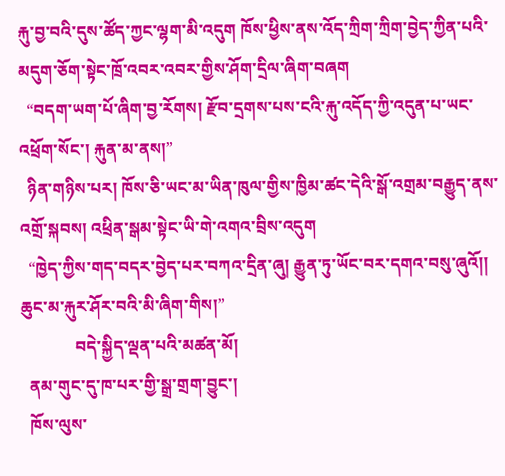རྐུ་བྱ་བའི་དུས་ཚོད་ཀྱང་ལྷག་མི་འདུག ཁོས་ཕྱིས་ནས་འོད་ཀྲིག་ཀྲིག་བྱེད་ཀྱིན་པའི་མདུག་ཅོག་སྟེང་ཁྲོ་འབར་འབར་གྱིས་ཤོག་དྲིལ་ཞིག་བཞག
  “བདག་ཡག་པོ་ཞིག་བྱ་རོགས། རྫོབ་དྲགས་པས་ངའི་རྐུ་འདོད་ཀྱི་འདུན་པ་ཡང་འཕྲོག་སོང་། རྐུན་མ་ནས།”
  ཉིན་གཉིས་པར། ཁོས་ཅི་ཡང་མ་ཡིན་ཁུལ་གྱིས་ཁྱིམ་ཚང་དེའི་སྒོ་འགྲམ་བརྒྱུད་ནས་འགྲོ་སྐབས། འཕྲིན་སྒམ་སྟེང་ཡི་གེ་འགའ་བྲིས་འདུག
  “ཁྱེད་ཀྱིས་གད་བདར་བྱེད་པར་བཀའ་དྲིན་ཞུ། རྒྱུན་ཏུ་ཡོང་བར་དགའ་བསུ་ཞུའོ།། ཆུང་མ་རྐུར་ཤོར་བའི་མི་ཞིག་གིས།”
             བདེ་སྐྱིད་ལྡན་པའི་མཚན་མོ།
  ནམ་གུང་དུ་ཁ་པར་གྱི་སྒྲ་གྲག་བྱུང་།
  ཁོས་ལུས་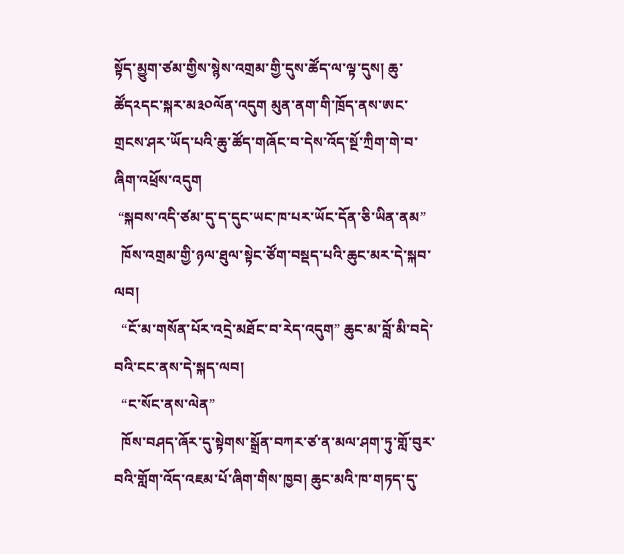སྟོད་མྱུག་ཙམ་གྱིས་སྙེས་འགྲམ་གྱི་དུས་ཚོད་ལ་ལྟ་དུས། ཆུ་ཚོད༢དང་སྐར་མ༣༠ལོན་འདུག མུན་ནག་གི་ཁྲོད་ནས་ཨང་གྲངས་ཤར་ཡོད་པའི་ཆུ་ཚོད་གཞོང་བ་དེས་འོད་སྔོ་ཀྲིག་གེ་བ་ཞིག་འཕྲོས་འདུག
 “སྐབས་འདི་ཙམ་དུ་ད་དུང་ཡང་ཁ་པར་ཡོང་དོན་ཅི་ཡིན་ནམ”
  ཁོས་འགྲམ་གྱི་ཉལ་ཐུལ་སྟེང་ཙོག་བསྡད་པའི་ཆུང་མར་དེ་སྐབ་ལབ།
  “ངོ་མ་གསོན་པོར་འདྲེ་མཐོང་བ་རེད་འདུག” ཆུང་མ་བློ་མི་བདེ་བའི་ངང་ནས་དེ་སྐད་ལབ།
  “ང་སོང་ནས་ལེན”
  ཁོས་བཤད་ཞོར་དུ་སྟེགས་སྒྲོན་བཀར་ཙ་ན་མལ་ཤག་ཏུ་གློ་བུར་བའི་གློག་འོད་འཇམ་པོ་ཞིག་གིས་ཁྱབ། ཆུང་མའི་ཁ་གཏད་དུ་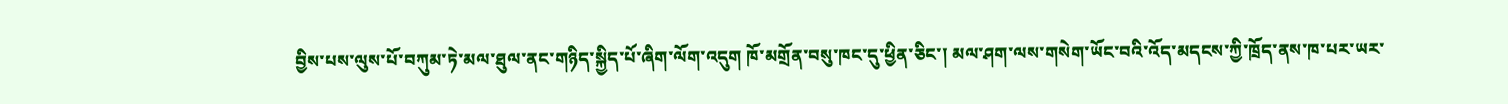བྱིས་པས་ལུས་པོ་བཀུམ་ཏེ་མལ་ཐུལ་ནང་གཉིད་སྐྱིད་པོ་ཞིག་ལོག་འདུག ཁོ་མགྲོན་བསུ་ཁང་དུ་ཕྱིན་ཅིང་། མལ་ཤག་ལས་གསེག་ཡོང་བའི་འོད་མདངས་ཀྱི་ཁྲོད་ནས་ཁ་པར་ཡར་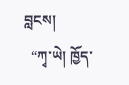བླངས།
  “ཀྭ་ཡེ། ཁྱོད་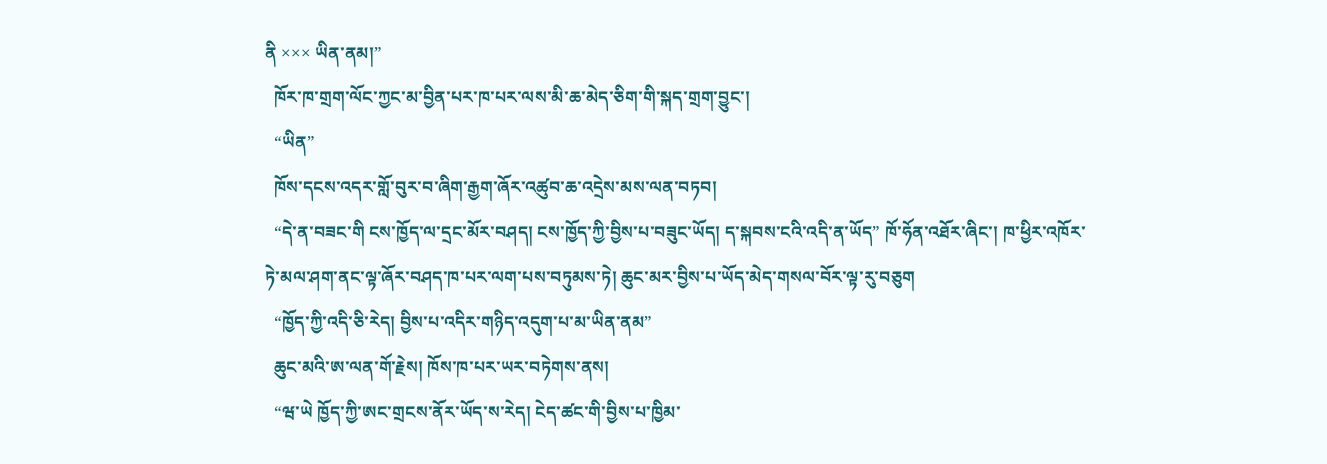ནི ××× ཡིན་ནམ།”
  ཁོར་ཁ་གྲག་ལོང་ཀྱང་མ་བྱིན་པར་ཁ་པར་ལས་མི་ཆ་མེད་ཅིག་གི་སྐད་གྲག་བྱུང་།
  “ཡིན”
  ཁོས་དངས་འདར་གློ་བུར་བ་ཞིག་རྒྱག་ཞོར་འཚུབ་ཆ་འདྲེས་མས་ལན་བཏབ།
  “དེ་ན་བཟང་གི ངས་ཁྱོད་ལ་དྲང་མོར་བཤད། ངས་ཁྱོད་ཀྱི་བྱིས་པ་བཟུང་ཡོད། ད་སྐབས་ངའི་འདི་ན་ཡོད” ཁོ་ཧོན་འཐོར་ཞིང་། ཁ་ཕྱིར་འཁོར་ཏེ་མལ་ཤག་ནང་ལྟ་ཞོར་བཤད་ཁ་པར་ལག་པས་བཏུམས་ཏེ། ཆུང་མར་བྱིས་པ་ཡོད་མེད་གསལ་བོར་ལྟ་རུ་བཅུག
  “ཁྱོད་ཀྱི་འདི་ཅི་རེད། བྱིས་པ་འདིར་གཉིད་འདུག་པ་མ་ཡིན་ནམ”
  ཆུང་མའི་ཨ་ལན་གོ་རྗེས། ཁོས་ཁ་པར་ཡར་བཏེགས་ནས།
  “ཝ་ཡེ ཁྱོད་ཀྱི་ཨང་གྲངས་ནོར་ཡོད་ས་རེད། ངེད་ཚང་གི་བྱིས་པ་ཁྱིམ་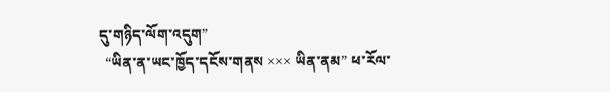དུ་གཉིད་ལོག་འདུག”
  “ཡིན་ན་ཡང་ཁྱོད་དངོས་གནས ××× ཡིན་ནམ” ཕ་རོལ་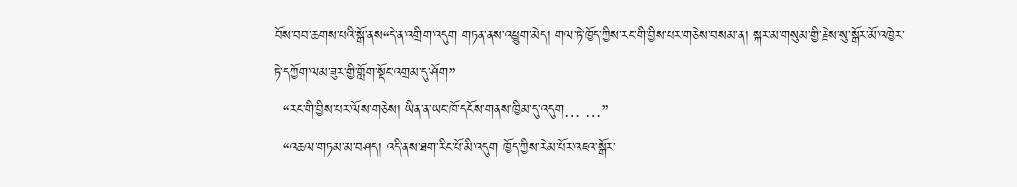བོས་བབ་ཆགས་པའི་སྒོ་ནས“དེ་ན་འགྲིག་འདུག གཏན་ནས་འཕྱུག་མེད། གལ་ཏེ་ཁྱོད་ཀྱིས་རང་གི་བྱིས་པར་གཅེས་བསམ་ན། སྐར་མ་གསུམ་གྱི་རྗེས་སུ་སྒོར་མོ་འཁྱེར་ཏེ་དཀྱོག་ལམ་ཟུར་གྱི་གློག་སྡོང་འགྲམ་དུ་ཤོག”
  “རང་གི་བྱིས་པར་ལོས་གཅེས། ཡིན་ན་ཡང་ཁོ་དངོས་གནས་ཁྱིམ་དུ་འདུག… …”
  “འཆལ་གཏམ་མ་བཤད། འདི་ནས་ཐག་རིང་པོ་མི་འདུག ཁྱོད་ཀྱིས་རེམ་པོར་འཇའ་སྒོར་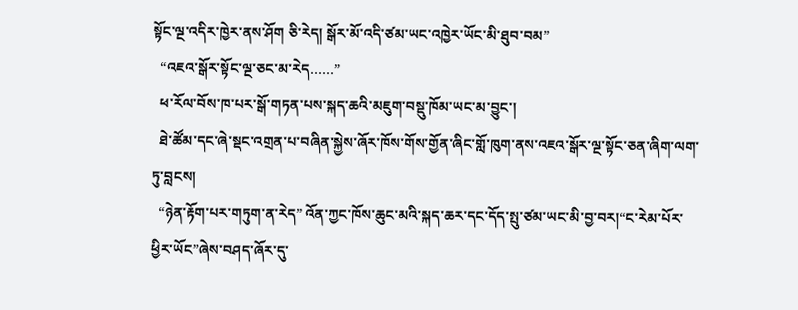སྟོང་ལྔ་འདིར་ཁྱེར་ནས་ཤོག ཅི་རེད། སྒོར་མོ་འདི་ཙམ་ཡང་འཁྱེར་ཡོང་མི་ཐུབ་བམ”
  “འཇའ་སྒོར་སྟོང་ལྔ་ཅང་མ་རེད……”
  ཕ་རོལ་བོས་ཁ་པར་སྒོ་གཏན་པས་སྐད་ཆའི་མཇུག་བསྡུ་ཁོམ་ཡང་མ་བྱུང་།
  ཐེ་ཚོམ་དང་ཞེ་སྡང་འགྲན་པ་བཞིན་སྐྱེས་ཞོར་ཁོས་གོས་གྱོན་ཞིང་གློ་ཁུག་ནས་འཇའ་སྒོར་ལྔ་སྟོང་ཅན་ཞིག་ལག་ཏུ་བླངས།
  “ཉེན་རྟོག་པར་གཏུག་ན་རེད” འོན་ཀྱང་ཁོས་ཆུང་མའི་སྐད་ཆར་དང་དོད་སྤུ་ཙམ་ཡང་མི་བྱ་བར།“ང་རེམ་པོར་ཕྱིར་ཡོང”ཞེས་བཤད་ཞོར་དུ་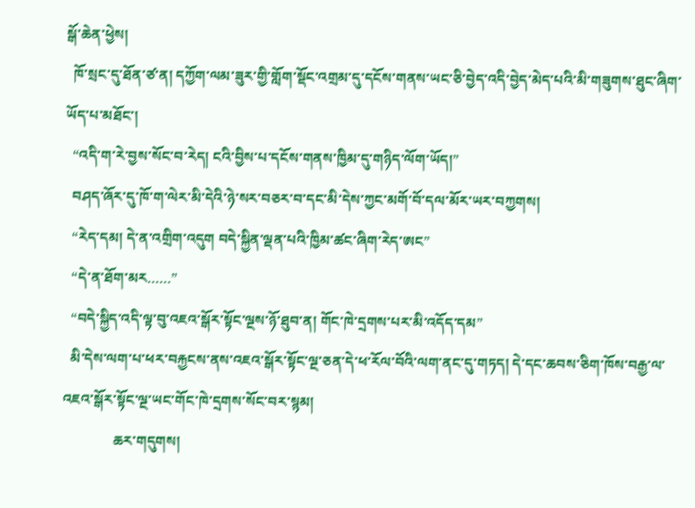སྒོ་ཆེན་ཕྱེས།
  ཁོ་སྲང་དུ་ཐོན་ཙ་ན། དཀྱོག་ལམ་ཟུར་གྱི་གློག་སྡོང་འགྲམ་དུ་དངོས་གནས་ཡང་ཅི་བྱེད་འདི་བྱེད་མེད་པའི་མི་གཟུགས་ཐུང་ཞིག་ཡོད་པ་མཐོང་།
  “འདི་ག་རེ་བྱས་སོང་བ་རེད། ངའི་བྱིས་པ་དངོས་གནས་ཁྱིམ་དུ་གཉིད་ལོག་ཡོད།”
  བཤད་ཞོར་དུ་ཁོ་ག་ལེར་མི་དེའི་ཉེ་སར་བཅར་བ་དང་མི་དེས་ཀྱང་མགོ་བོ་དལ་མོར་ཡར་བཀྱགས།
  “རེད་དམ། དེ་ན་འགྲིག་འདུག བདེ་སྐྱིན་ལྡན་པའི་ཁྱིམ་ཚང་ཞིག་རེད་ཨང”
  “དེ་ན་ཐོག་མར……”
  “བདེ་སྐྱིད་འདི་ལྟ་བུ་འཇའ་སྒོར་སྟོང་ལྔས་ཉོ་ཐུབ་ན། གོང་ཁེ་དྲགས་པར་མི་འདོད་དམ”
  མི་དེས་ལག་པ་ཕར་བརྐྱངས་ནས་འཇའ་སྒོར་སྟོང་ལྔ་ཅན་དེ་ཕ་རོལ་བོའི་ལག་ནང་དུ་གཏད། དེ་དང་ཆབས་ཅིག་ཁོས་བརྒྱ་ལ་འཇའ་སྒོར་སྟོང་ལྔ་ཡང་གོང་ཁེ་དྲགས་སོང་བར་སྙམ།
              ཆར་གདུགས།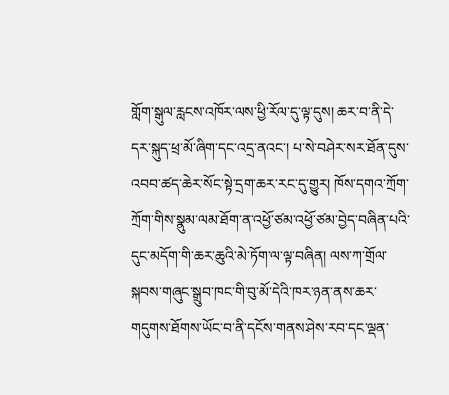གློག་སྒུལ་རླངས་འཁོར་ལས་ཕྱི་རོལ་དུ་ལྟ་དུས། ཆར་བ་ནི་དེ་དར་སྐུད་ཕྲ་མོ་ཞིག་དང་འདྲ་ནའང་། པ་སེ་བཤེར་སར་ཐོན་དུས་འབབ་ཚད་ཆེར་སོང་སྟེ་དྲག་ཆར་རང་དུ་གྱུར། ཁོས་དགའ་ཀྲོག་ཀྲོག་གིས་སྣུམ་ལམ་ཐོག་ན་འཕྱོ་ཙམ་འཕྱོ་ཙམ་བྱེད་བཞིན་པའི་དུང་མདོག་གི་ཆར་ཆུའི་མེ་ཏོག་ལ་ལྟ་བཞིན། ལས་ཀ་གྲོལ་སྐབས་གཞུང་སྒྲུབ་ཁང་གི་བུ་མོ་དེའི་ཁར་ཉན་ནས་ཆར་གདུགས་ཐོགས་ཡོང་བ་ནི་དངོས་གནས་ཤེས་རབ་དང་ལྡན་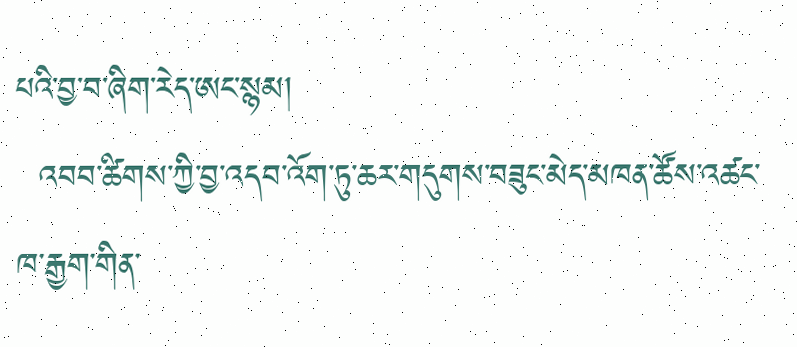པའི་བྱ་བ་ཞིག་རེད་ཨང་སྙམ།
  འབབ་ཚིགས་ཀྱི་བྱ་འདབ་འོག་ཏུ་ཆར་གདུགས་བཟུང་མེད་མཁན་ཚོས་འཚང་ཁ་རྒྱག་གིན་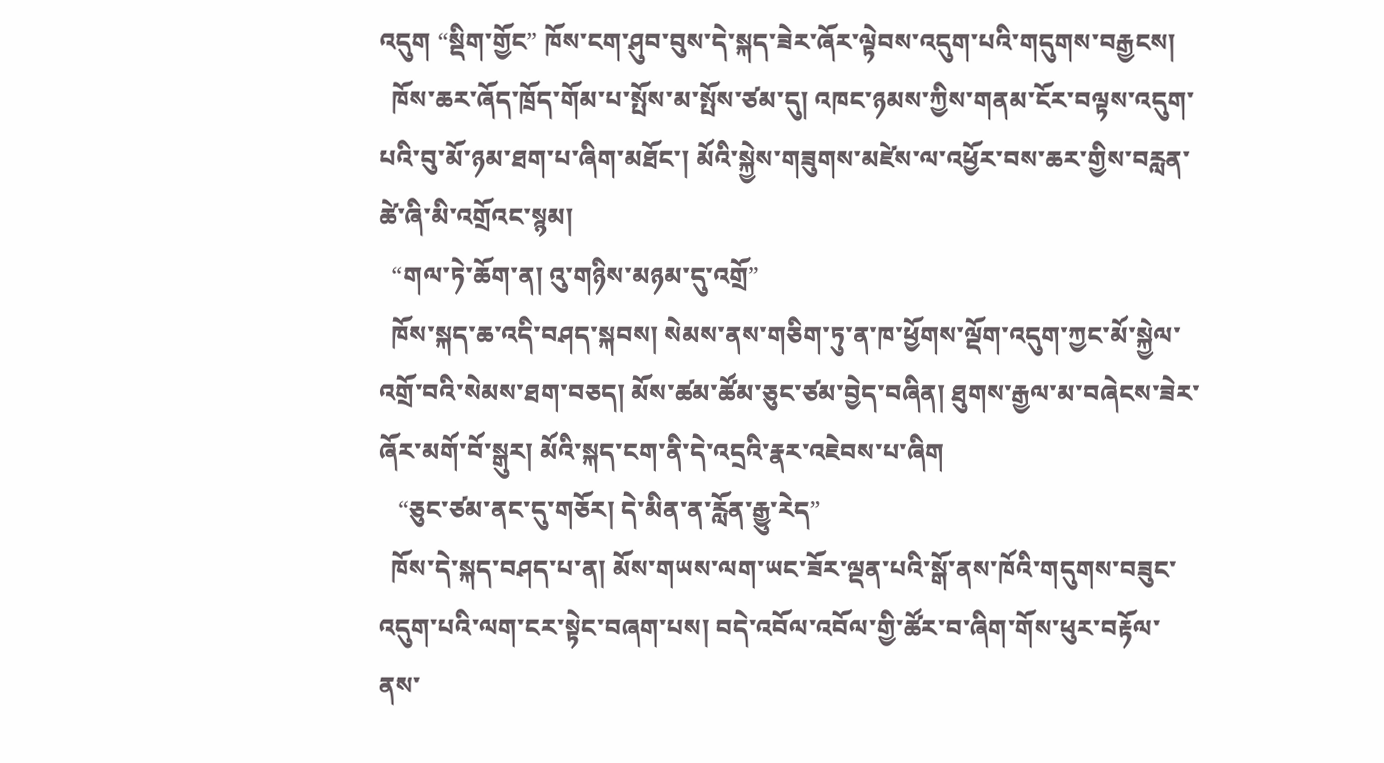འདུག “སྡིག་གྱོང” ཁོས་ངག་ཤུབ་བུས་དེ་སྐད་ཟེར་ཞོར་ལྟེབས་འདུག་པའི་གདུགས་བརྒྱངས།
  ཁོས་ཆར་ཞོད་ཁྲོད་གོམ་པ་སྤོས་མ་སྤོས་ཙམ་དུ། འཁང་ཉམས་ཀྱིས་གནམ་ངོར་བལྟས་འདུག་པའི་བུ་མོ་ཉམ་ཐག་པ་ཞིག་མཐོང་། མོའི་སྐྱེས་གཟུགས་མཛེས་ལ་འཕྱོར་བས་ཆར་གྱིས་བརླན་ཚེ་ཞི་མི་འགྲོའང་སྙམ།
  “གལ་ཏེ་ཆོག་ན། འུ་གཉིས་མཉམ་དུ་འགྲོ”
  ཁོས་སྐད་ཆ་འདི་བཤད་སྐབས། སེམས་ནས་གཅིག་ཏུ་ན་ཁ་ཕྱོགས་ལྡོག་འདུག་ཀྱང་མོ་སྐྱེལ་འགྲོ་བའི་སེམས་ཐག་བཅད། མོས་ཚམ་ཚོམ་ཅུང་ཙམ་བྱེད་བཞིན། ཐུགས་རྒྱལ་མ་བཞེངས་ཟེར་ཞོར་མགོ་བོ་སྒུར། མོའི་སྐད་ངག་ནི་དེ་འདྲའི་རྣར་འཇེབས་པ་ཞིག
   “ཅུང་ཙམ་ནང་དུ་གཅོར། དེ་མིན་ན་རློན་རྒྱུ་རེད”
  ཁོས་དེ་སྐད་བཤད་པ་ན། མོས་གཡས་ལག་ཡང་ཟོར་ལྡན་པའི་སྒོ་ནས་ཁོའི་གདུགས་བཟུང་འདུག་པའི་ལག་ངར་སྟེང་བཞག་པས། བདེ་འབོལ་འབོལ་གྱི་ཚོར་བ་ཞིག་གོས་ཕུར་བརྟོལ་ནས་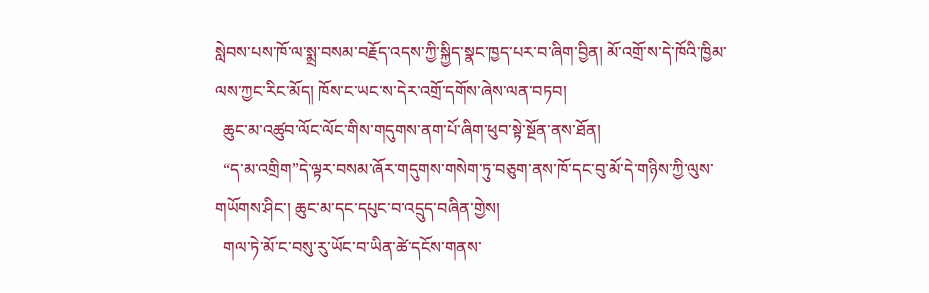སླེབས་པས་ཁོ་ལ་སྨྲ་བསམ་བརྗོད་འདས་ཀྱི་སྐྱིད་སྣང་ཁྱད་པར་བ་ཞིག་བྱིན། མོ་འགྲོ་ས་དེ་ཁོའི་ཁྱིམ་ལས་ཀྱང་རིང་མོད། ཁོས་ང་ཡང་ས་དེར་འགྲོ་དགོས་ཞེས་ལན་བཏབ།
  ཆུང་མ་འཚུབ་ལོང་ལོང་གིས་གདུགས་ནག་པོ་ཞིག་ཕུབ་སྟེ་སྔོན་ནས་ཐོན།
  “ད་མ་འགྲིག”དེ་ལྟར་བསམ་ཞོར་གདུགས་གསེག་ཏུ་བཅུག་ནས་ཁོ་དང་བུ་མོ་དེ་གཉིས་ཀྱི་ལུས་གཡོགས་ཤིང་། ཆུང་མ་དང་དཔུང་བ་འདྲུད་བཞིན་གྱེས།
  གལ་ཏེ་མོ་ང་བསུ་རུ་ཡོང་བ་ཡིན་ཚེ་དངོས་གནས་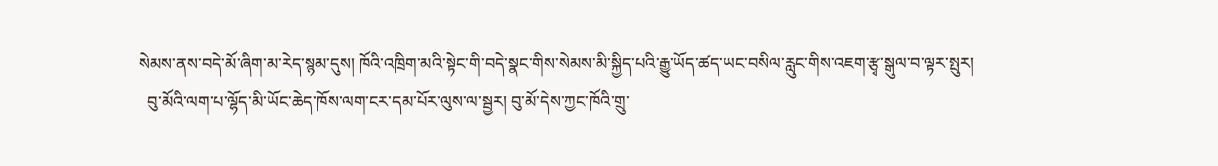སེམས་ནས་བདེ་མོ་ཞིག་མ་རེད་སྙམ་དུས། ཁོའི་འཁྲིག་མའི་སྟེང་གི་བདེ་སྣང་གིས་སེམས་མི་སྐྱིད་པའི་རྒྱུ་ཡོད་ཚད་ཡང་བསིལ་རླུང་གིས་འཇག་རྩྭ་སྒུལ་བ་ལྟར་སྤུར།
  བུ་མོའི་ལག་པ་ལྷོད་མི་ཡོང་ཆེད་ཁོས་ལག་ངར་དམ་པོར་ལུས་ལ་སྦྱར། བུ་མོ་དེས་ཀྱང་ཁོའི་གྲུ་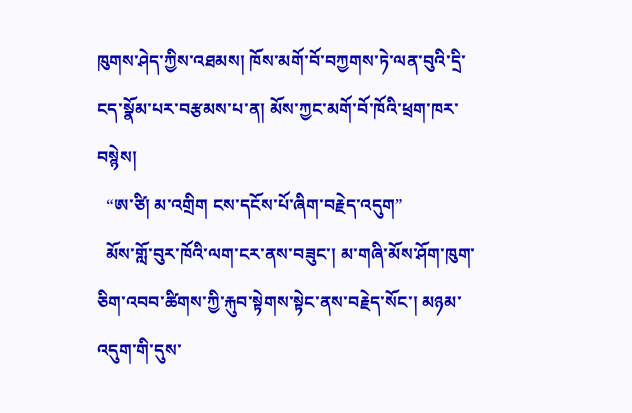ཁུགས་ཤེད་ཀྱིས་འཐམས། ཁོས་མགོ་བོ་བཀྱགས་ཏེ་ལན་བུའི་དྲི་ངད་སྣོམ་པར་བརྩམས་པ་ན། མོས་ཀྱང་མགོ་བོ་ཁོའི་ཕྲག་ཁར་བསྙེས།
  “ཨ་ཙི། མ་འགྲིག ངས་དངོས་པོ་ཞིག་བརྗེད་འདུག”
  མོས་གློ་བུར་ཁོའི་ལག་ངར་ནས་བཟུང་། མ་གཞི་མོས་ཤོག་ཁུག་ཅིག་འབབ་ཚིགས་ཀྱི་རྐུབ་སྟེགས་སྟེང་ནས་བརྗེད་སོང་། མཉམ་འདུག་གི་དུས་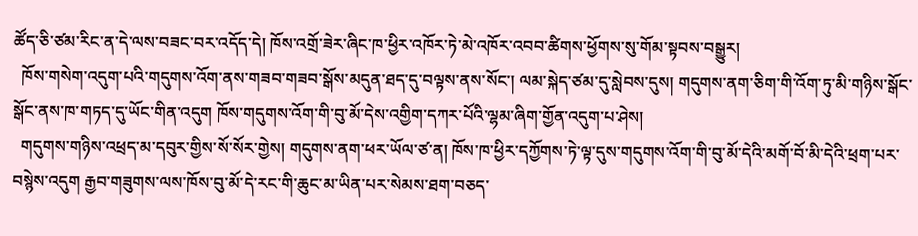ཚོད་ཅི་ཙམ་རིང་ན་དེ་ལས་བཟང་བར་འདོད་དེ། ཁོས་འགྲོ་ཟེར་ཞིང་ཁ་ཕྱིར་འཁོར་ཏེ་མེ་འཁོར་འབབ་ཚིགས་ཕྱོགས་སུ་གོམ་སྟབས་བསྒྱུར།
  ཁོས་གསེག་འདུག་པའི་གདུགས་འོག་ནས་གཟབ་གཟབ་སྒོས་མདུན་ཐད་དུ་བལྟས་ནས་སོང་། ལམ་སྐེད་ཙམ་དུ་སླེབས་དུས། གདུགས་ནག་ཅིག་གི་འོག་ཏུ་མི་གཉིས་སྒོང་སྒོང་ནས་ཁ་གཏད་དུ་ཡོང་གིན་འདུག ཁོས་གདུགས་འོག་གི་བུ་མོ་དེས་འགྱིག་དཀར་པོའི་ལྷམ་ཞིག་གྱོན་འདུག་པ་ཤེས།
  གདུགས་གཉིས་འཕྲད་མ་དབུར་གྱིས་སོ་སོར་གྱེས། གདུགས་ནག་ཕར་ཡོལ་ཙ་ན། ཁོས་ཁ་ཕྱིར་དཀྱོགས་ཏེ་ལྟ་དུས་གདུགས་འོག་གི་བུ་མོ་དེའི་མགོ་བོ་མི་དེའི་ཕྲག་པར་བསྙེས་འདུག རྒྱབ་གཟུགས་ལས་ཁོས་བུ་མོ་དེ་རང་གི་ཆུང་མ་ཡིན་པར་སེམས་ཐག་བཅད་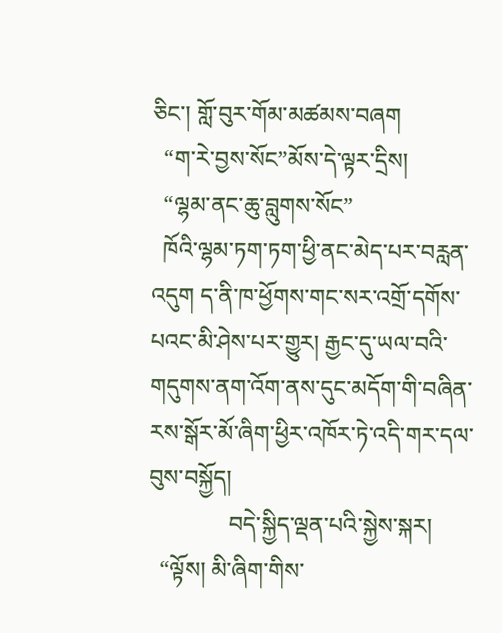ཅིང་། གློ་བུར་གོམ་མཚམས་བཞག
  “ག་རེ་བྱས་སོང”མོས་དེ་ལྟར་དྲིས།
  “ལྷམ་ནང་ཆུ་བླུགས་སོང”
  ཁོའི་ལྷམ་ཏག་ཏག་ཕྱི་ནང་མེད་པར་བརླན་འདུག ད་ནི་ཁ་ཕྱོགས་གང་སར་འགྲོ་དགོས་པའང་མི་ཤེས་པར་གྱུར། རྒྱང་དུ་ཡལ་བའི་གདུགས་ནག་འོག་ནས་དུང་མདོག་གི་བཞིན་རས་སྒོར་མོ་ཞིག་ཕྱིར་འཁོར་ཏེ་འདི་གར་དལ་བུས་བསྐྱོད།
              བདེ་སྐྱིད་ལྡན་པའི་སྐྱེས་སྐར།
  “ལྟོས། མི་ཞིག་གིས་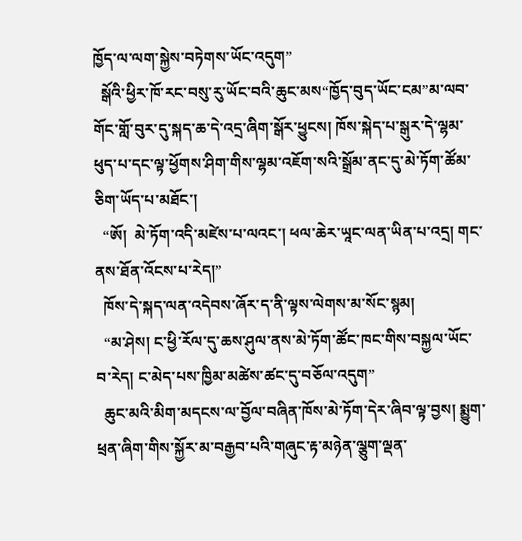ཁྱོད་ལ་ལག་སྐྱེས་བཏེགས་ཡོང་འདུག”
  སྒོའི་ཕྱིར་ཁོ་རང་བསུ་རུ་ཡོང་བའི་ཆུང་མས“ཁྱོད་བུད་ཡོང་ངམ”མ་ལབ་གོང་གློ་བུར་དུ་སྐད་ཆ་དེ་འདྲ་ཞིག་སྒོར་ཕྱུངས། ཁོས་སྐེད་པ་སྒུར་དེ་ལྷམ་ཕུད་པ་དང་ལྟ་ཕྱོགས་ཤིག་གིས་ལྷམ་འཇོག་སའི་སྒྲོམ་ནང་དུ་མེ་ཏོག་ཚོམ་ཅིག་ཡོད་པ་མཐོང་།
  “ཨོ།  མེ་ཏོག་འདི་མཛེས་པ་ལའང་། ཕལ་ཆེར་ཡཱང་ལན་ཡིན་པ་འདྲ། གང་ནས་ཐོན་འོངས་པ་རེད།”
  ཁོས་དེ་སྐད་ལན་འདེབས་ཞོར་ད་ནི་ལྟས་ལེགས་མ་སོང་སྙམ།
  “མ་ཤེས། ང་ཕྱི་རོལ་དུ་ཆས་ཤུལ་ནས་མེ་ཏོག་ཚོང་ཁང་གིས་བསྐྱལ་ཡོང་བ་རེད། ང་མེད་པས་ཁྱིམ་མཚེས་ཚང་དུ་བཅོལ་འདུག”
  ཆུང་མའི་མིག་མདངས་ལ་བྱོལ་བཞིན་ཁོས་མེ་ཏོག་དེར་ཞིབ་ལྟ་བྱས། སྨྱུག་ཕྲན་ཞིག་གིས་སྐྱོར་མ་བརྒྱབ་པའི་གཞུང་རྟ་མཉེན་ལྕུག་ལྡན་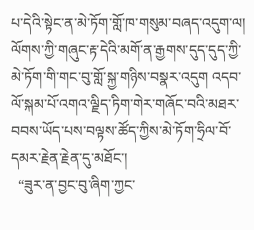པ་དེའི་སྟེང་ན་མེ་ཏོག་གློ་ཁ་གསུམ་བཞད་འདུག་ལ། ལོགས་ཀྱི་གཞུང་རྟ་དེའི་མགོ་ན་རྒྱགས་དུད་དུད་ཀྱི་མེ་ཏོག་གི་གང་བུ་གློ་སྐྱ་གཉིས་བསྣར་འདུག འདབ་ལོ་སྐམ་པོ་འགའ་ལྗིད་ཏིག་གེར་གཞོང་བའི་མཐར་བབས་ཡོད་པས་བལྟས་ཚོད་ཀྱིས་མེ་ཏོག་ཧྲིལ་བོ་དམར་རྗེན་རྗེན་དུ་མཐོང་།
  “ཟུར་ན་བྱང་བུ་ཞིག་ཀྱང་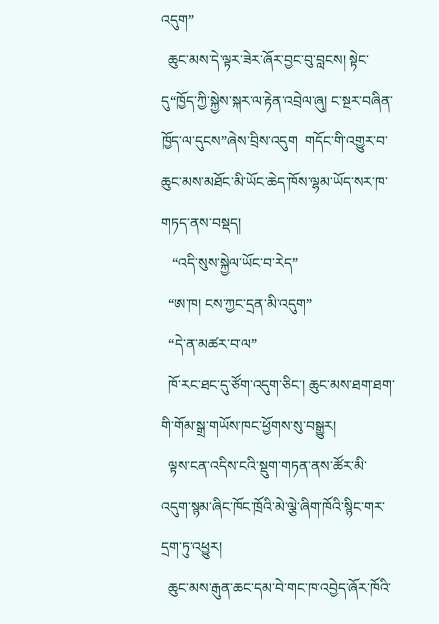འདུག”
  ཆུང་མས་དེ་ལྟར་ཟེར་ཞོར་བྱང་བུ་བླངས། སྟེང་དུ“ཁྱོད་ཀྱི་སྐྱེས་སྐར་ལ་རྟེན་འབྲེལ་ཞུ། ང་སྔར་བཞིན་ཁྱོད་ལ་དུངས”ཞེས་བྲིས་འདུག  གདོང་གི་འགྱུར་བ་ཆུང་མས་མཐོང་མི་ཡོང་ཆེད་ཁོས་ལྷམ་ཡོད་སར་ཁ་གཏད་ནས་བསྡད།
   “འདི་སུས་སྐྱེལ་ཡོང་བ་རེད”
  “ཨ་ཁ། ངས་ཀྱང་དྲན་མི་འདུག”
  “དེ་ན་མཚར་བ་ལ”
  ཁོ་རང་ཐང་དུ་ཙོག་འདུག་ཅིང་། ཆུང་མས་ཐག་ཐག་གི་གོམ་སྒྲ་གཡོས་ཁང་ཕྱོགས་སུ་བསྒྱུར།
  ལྟས་ངན་འདིས་ངའི་སྡུག་གཏན་ནས་ཚོར་མི་འདུག་སྙམ་ཞིང་ཁོང་ཁྲོའི་མེ་ལྕེ་ཞིག་ཁོའི་སྙིང་གར་དྲག་ཏུ་འཕྱུར།
  ཆུང་མས་རྒུན་ཆང་དམ་བེ་གང་ཁ་འབྱེད་ཞོར་ཁོའི་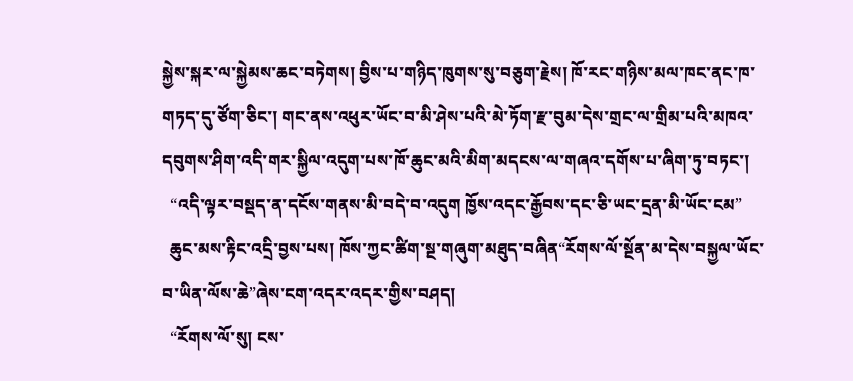སྐྱེས་སྐར་ལ་སྐྱེམས་ཆང་བཏེགས། བྱིས་པ་གཉིད་ཁུགས་སུ་བཅུག་རྗེས། ཁོ་རང་གཉིས་མལ་ཁང་ནང་ཁ་གཏད་དུ་ཙོག་ཅིང་། གང་ནས་འཕུར་ཡོང་བ་མི་ཤེས་པའི་མེ་ཏོག་རྫ་བུམ་དེས་གྲང་ལ་གྲིམ་པའི་མཁའ་དབུགས་ཤིག་འདི་གར་སྐྱིལ་འདུག་པས་ཁོ་ཆུང་མའི་མིག་མདངས་ལ་གཞའ་དགོས་པ་ཞིག་ཏུ་བཏང་།
  “འདི་ལྟར་བསྡད་ན་དངོས་གནས་མི་བདེ་བ་འདུག ཁྱོས་འདང་རྒྱོབས་དང་ཅི་ཡང་དྲན་མི་ཡོང་ངམ”
  ཆུང་མས་རྟིང་འདྲི་བྱས་པས། ཁོས་ཀྱང་ཚིག་སྔ་གཞུག་མཐུད་བཞིན“རོགས་ལོ་སྔོན་མ་དེས་བསྐྱལ་ཡོང་བ་ཡིན་ལོས་ཆེ”ཞེས་ངག་འདར་འདར་གྱིས་བཤད།
  “རོགས་ལོ་སུ། ངས་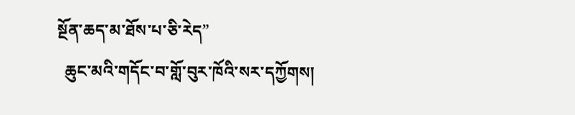སྔོན་ཆད་མ་ཐོས་པ་ཅི་རེད”
  ཆུང་མའི་གདོང་བ་གློ་བུར་ཁོའི་སར་དཀྱོགས།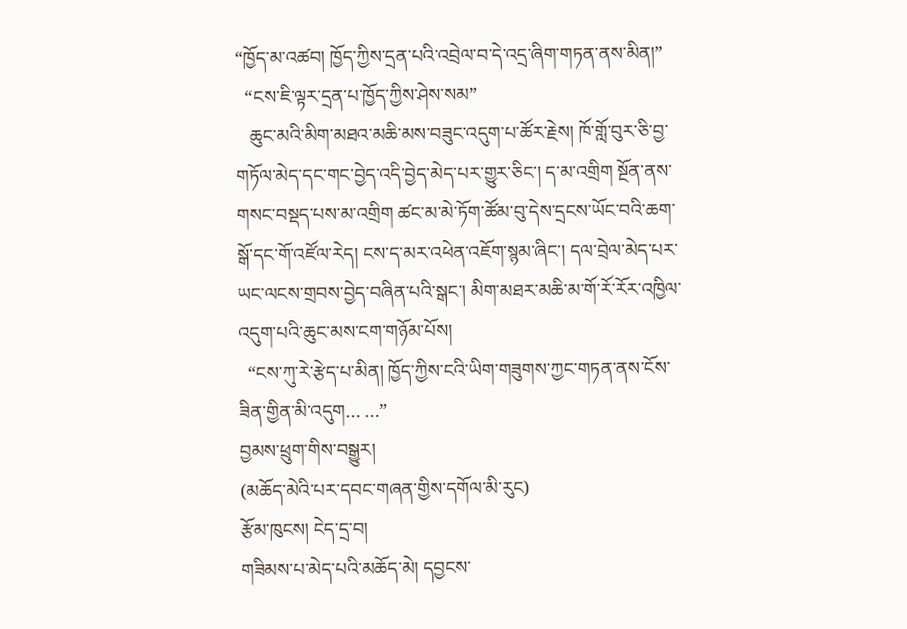“ཁྱོད་མ་འཚབ། ཁྱོད་ཀྱིས་དྲན་པའི་འབྲེལ་བ་དེ་འདྲ་ཞིག་གཏན་ནས་མིན།”
  “ངས་ཇི་ལྟར་དྲན་པ་ཁྱོད་ཀྱིས་ཤེས་སམ”
   ཆུང་མའི་མིག་མཐའ་མཆི་མས་བཟུང་འདུག་པ་ཚོར་རྗེས། ཁོ་གློ་བུར་ཅི་བྱ་གཏོལ་མེད་དང་གང་བྱེད་འདི་བྱེད་མེད་པར་གྱུར་ཅིང་། ད་མ་འགྲིག སྔོན་ནས་གསང་བསྡད་པས་མ་འགྲིག ཚང་མ་མེ་ཏོག་ཚོམ་བུ་དེས་དྲངས་ཡོང་བའི་ཆག་སྒོ་དང་གོ་འཛོལ་རེད། ངས་ད་མར་འཕེན་འཇོག་སྙམ་ཞིང་། དལ་བྲེལ་མེད་པར་ཡང་ལངས་གྲབས་བྱེད་བཞིན་པའི་སྒང་། མིག་མཐར་མཆི་མ་གོ་རོ་རོར་འཁྱིལ་འདུག་པའི་ཆུང་མས་ངག་གཉོམ་པོས།
  “ངས་ཀུ་རེ་རྩེད་པ་མིན། ཁྱོད་ཀྱིས་ངའི་ཡིག་གཟུགས་ཀྱང་གཏན་ནས་ངོས་ཟིན་གྱིན་མི་འདུག… …”
བྱམས་ཕྲུག་གིས་བསྒྱུར།
(མཆོད་མེའི་པར་དབང་གཞན་གྱིས་དགོལ་མི་རུང)
རྩོམ་ཁུངས། ངེད་དྲ་བ།
གཟིམས་པ་མེད་པའི་མཆོད་མེ། དབྱངས་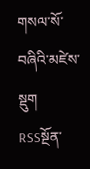གསལ་སོ་བཞིའི་མཛེས་སྡུག  RSSསྔོན་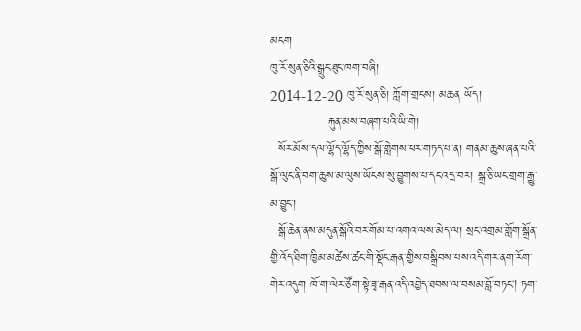མངག
ཁུ་རོ་སུན་ཅིའི་སྒྲུང་ཐུང་ཁག་བཞི།
2014-12-20 ཁུ་རོ་སུན་ཅི། ཀློག་གྲངས། མཆན ཡོད།
              རྐུན་མས་བཞག་པའི་ཡི་གེ།
  སོར་མོས་དལ་ལྷོད་ལྷོད་ཀྱིས་སྒོ་གླེགས་ཕར་གཏད་པ་ན། གནམ་ཆུས་ཞན་པའི་སྒོ་ལུང་ནི་བག་ཆུས་མ་ལུས་ཡོངས་སུ་བྱུགས་པ་དང་འདྲ་བར། སྒྲ་ཅི་ཡང་གྲག་རྒྱུ་མ་བྱུང་།
  སྒོ་ཆེན་ནས་མདུན་སྒོའི་བར་གོམ་པ་འགའ་ལས་མེད་ལ། སྲང་འགྲམ་གློག་སྒྲོན་གྱི་འོད་ཐིག་ཁྱིམ་མཚེས་ཚང་གི་སྡོང་རྒན་གྱིས་བསྒྲིབས་པས་འདི་གར་ནག་རོག་གེར་འདུག ཁོ་ག་ལེར་ཙོག་སྟེ་ཟྭ་རྒན་འདི་འབྱེད་ཐབས་ལ་བསམ་བློ་བཏང། ཏག་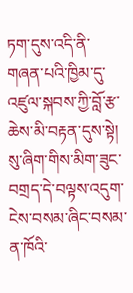ཏག་དུས་འདི་ནི་གཞན་པའི་ཁྱིམ་དུ་འཛུལ་སྐབས་ཀྱི་བློ་རྩ་ཆེས་མི་བརྟན་དུས་སྟེ། སུ་ཞིག་གིས་མིག་ཟུང་བགྲད་དེ་བལྟས་འདུག་ངེས་བསམ་ཞིང་བསམ་ན་ཁོའི་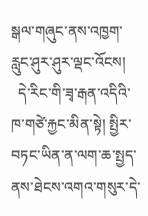སྒལ་གཞུང་ནས་འཁྱག་རླུང་ཤུར་ཤུར་ལྡང་འོངས།
  དེ་རིང་གི་ཟྭ་རྒན་འདིའི་ཁ་གཙེ་རྐྱང་མིན་སྟེ། སྤྱིར་བཏང་ཡིན་ན་ལག་ཆ་སྤྱད་ནས་ཐེངས་འགའ་གསུར་དེ་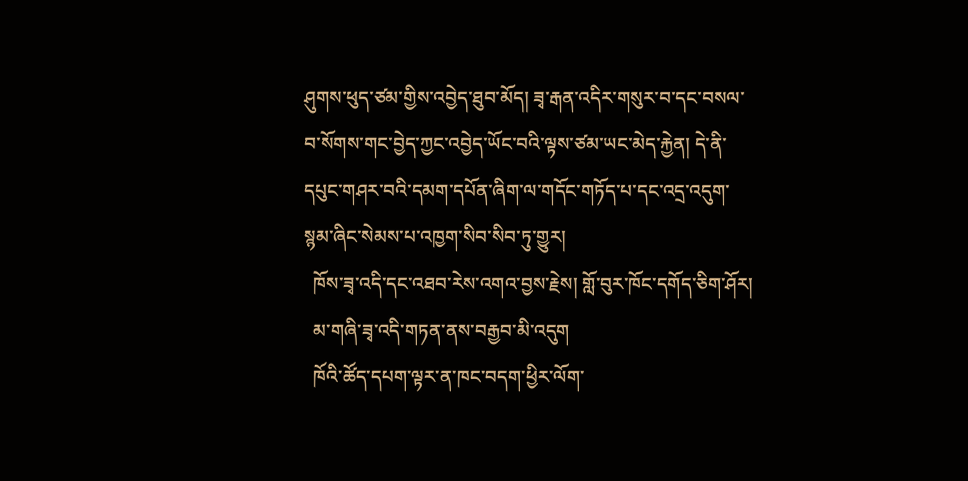ཤུགས་ཕུད་ཙམ་གྱིས་འབྱེད་ཐུབ་མོད། ཟྭ་རྒན་འདིར་གསུར་བ་དང་བསལ་བ་སོགས་གང་བྱེད་ཀྱང་འབྱེད་ཡོང་བའི་ལྟས་ཙམ་ཡང་མེད་རྐྱེན། དེ་ནི་དཔུང་གཤར་བའི་དམག་དཔོན་ཞིག་ལ་གདོང་གཏོད་པ་དང་འདྲ་འདུག་སྙམ་ཞིང་སེམས་པ་འཁྱག་སིབ་སིབ་ཏུ་གྱུར།
  ཁོས་ཟྭ་འདི་དང་འཐབ་རེས་འགའ་བྱས་རྗེས། གློ་བུར་ཁོང་དགོད་ཅིག་ཤོར།
  མ་གཞི་ཟྭ་འདི་གཏན་ནས་བརྒྱབ་མི་འདུག
  ཁོའི་ཚོད་དཔག་ལྟར་ན་ཁང་བདག་ཕྱིར་ལོག་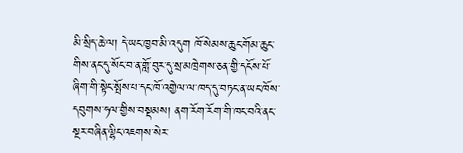མི་སྲིད་ཆེ་ལ། དེ་ཡང་ཁྱབ་མི་འདུག ཁོ་སེམས་ཆུང་གོམ་ཆུང་གིས་ནང་དུ་སོང་བ་ན་གློ་བུར་དུ་སྲ་མཁྲེགས་ཅན་གྱི་དངོས་པོ་ཞིག་གི་སྟེང་སྤོས་པ་དང་ཁོ་འགྱེལ་ལ་ཁད་དུ་བཏང་ན་ཡང་ཁོས་དབུགས་ཧལ་གྱིས་བསྡམས། ནག་རོག་རོག་གི་ཁང་བའི་ནང་སྔར་བཞིན་ལྷིང་འཇགས་སེར་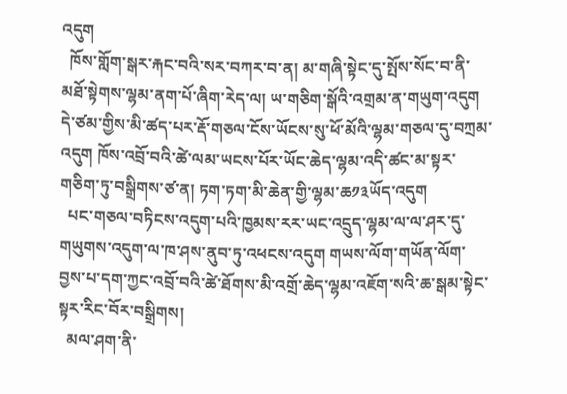འདུག
  ཁོས་གློག་སྒར་རྐང་བའི་སར་བཀར་བ་ན། མ་གཞི་སྟེང་དུ་སྤོས་སོང་བ་ནི་མཐོ་སྟེགས་ལྷམ་ནག་པོ་ཞིག་རེད་ལ། ཡ་གཅིག་སྒོའི་འགྲམ་ན་གཡུག་འདུག དེ་ཙམ་གྱིས་མི་ཚད་པར་རྡོ་གཅལ་ངོས་ཡོངས་སུ་ཕོ་མོའི་ལྷམ་གཅལ་དུ་བཀྲམ་འདུག ཁོས་འབྲོ་བའི་ཚེ་ལམ་ཡངས་པོར་ཡོང་ཆེད་ལྷམ་འདི་ཚང་མ་སྟར་གཅིག་ཏུ་བསྒྲིགས་ཙ་ན། ཏག་ཏག་མི་ཆེན་གྱི་ལྷམ་ཆ༡༣ཡོད་འདུག
  པང་གཅལ་བཏིངས་འདུག་པའི་ཁྱམས་རར་ཡང་འདྲུད་ལྷམ་ལ་ལ་ཤར་དུ་གཡུགས་འདུག་ལ་ཁ་ཤས་ནུབ་ཏུ་འཕངས་འདུག གཡས་ལོག་གཡོན་ལོག་བྱས་པ་དག་ཀྱང་འབྲོ་བའི་ཚེ་ཐོགས་མི་འགྲོ་ཆེད་ལྷམ་འཇོག་སའི་ཆ་སྒམ་སྟེང་སྟར་རིང་བོར་བསྒྲིགས།
  མལ་ཤག་ནི་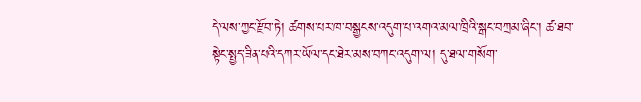དེ་ལས་ཀྱང་རྫོབ་ཏེ། ཚགས་པར་ཁ་བསྒྱངས་འདུག་པ་འགའ་མལ་ཁྲིའི་སྒང་བཀྲམ་ཞིང་། ཚ་ཐབ་སྟེང་སྤྱད་ཟིན་པའི་དཀར་ཡོལ་དང་ཐེར་མས་བཀང་འདུག་ལ། དུ་ཐལ་གསོག་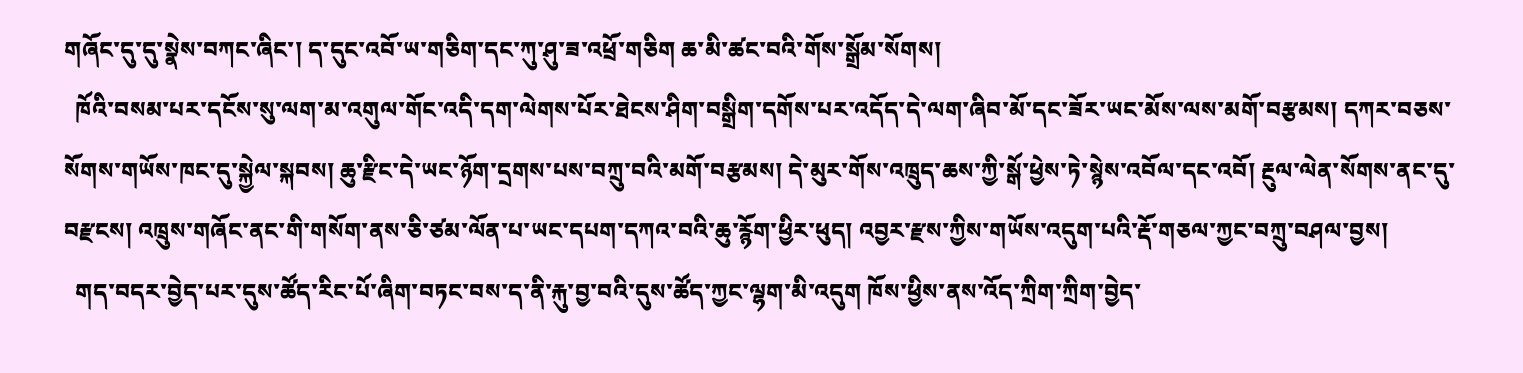གཞོང་དུ་དུ་སྣེས་བཀང་ཞིང་། ད་དུང་འབོ་ཡ་གཅིག་དང་ཀུ་ཤུ་ཟ་འཕྲོ་གཅིག ཆ་མི་ཚང་བའི་གོས་སྒྲོམ་སོགས།
  ཁོའི་བསམ་པར་དངོས་སུ་ལག་མ་འགུལ་གོང་འདི་དག་ལེགས་པོར་ཐེངས་ཤིག་བསྒྲིག་དགོས་པར་འདོད་དེ་ལག་ཞིབ་མོ་དང་ཟོར་ཡང་མོས་ལས་མགོ་བརྩམས། དཀར་བཅས་སོགས་གཡོས་ཁང་དུ་སྐྱེལ་སྐབས། ཆུ་རྫིང་དེ་ཡང་ཉོག་དྲགས་པས་བཀྲུ་བའི་མགོ་བརྩམས། དེ་མུར་གོས་འཁྲུད་ཆས་ཀྱི་སྒོ་ཕྱེས་ཏེ་སྙེས་འབོལ་དང་འབོ། རྔུལ་ལེན་སོགས་ནང་དུ་བརྫངས། འཁྲུས་གཞོང་ནང་གི་གསོག་ནས་ཅི་ཙམ་ལོན་པ་ཡང་དཔག་དཀའ་བའི་ཆུ་རྙོག་ཕྱིར་ཕུད། འབྱར་རྫས་ཀྱིས་གཡོས་འདུག་པའི་རྡོ་གཅལ་ཀྱང་བཀྲུ་བཤལ་བྱས།
  གད་བདར་བྱེད་པར་དུས་ཚོད་རིང་པོ་ཞིག་བཏང་བས་ད་ནི་རྐུ་བྱ་བའི་དུས་ཚོད་ཀྱང་ལྷག་མི་འདུག ཁོས་ཕྱིས་ནས་འོད་ཀྲིག་ཀྲིག་བྱེད་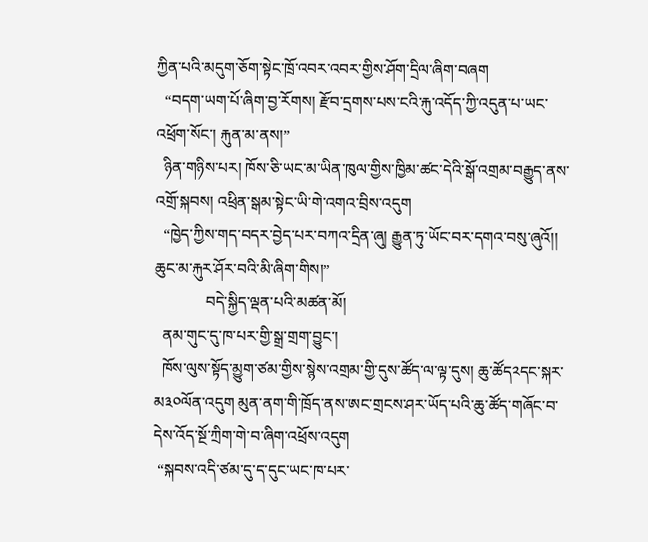ཀྱིན་པའི་མདུག་ཅོག་སྟེང་ཁྲོ་འབར་འབར་གྱིས་ཤོག་དྲིལ་ཞིག་བཞག
  “བདག་ཡག་པོ་ཞིག་བྱ་རོགས། རྫོབ་དྲགས་པས་ངའི་རྐུ་འདོད་ཀྱི་འདུན་པ་ཡང་འཕྲོག་སོང་། རྐུན་མ་ནས།”
  ཉིན་གཉིས་པར། ཁོས་ཅི་ཡང་མ་ཡིན་ཁུལ་གྱིས་ཁྱིམ་ཚང་དེའི་སྒོ་འགྲམ་བརྒྱུད་ནས་འགྲོ་སྐབས། འཕྲིན་སྒམ་སྟེང་ཡི་གེ་འགའ་བྲིས་འདུག
  “ཁྱེད་ཀྱིས་གད་བདར་བྱེད་པར་བཀའ་དྲིན་ཞུ། རྒྱུན་ཏུ་ཡོང་བར་དགའ་བསུ་ཞུའོ།། ཆུང་མ་རྐུར་ཤོར་བའི་མི་ཞིག་གིས།”
             བདེ་སྐྱིད་ལྡན་པའི་མཚན་མོ།
  ནམ་གུང་དུ་ཁ་པར་གྱི་སྒྲ་གྲག་བྱུང་།
  ཁོས་ལུས་སྟོད་མྱུག་ཙམ་གྱིས་སྙེས་འགྲམ་གྱི་དུས་ཚོད་ལ་ལྟ་དུས། ཆུ་ཚོད༢དང་སྐར་མ༣༠ལོན་འདུག མུན་ནག་གི་ཁྲོད་ནས་ཨང་གྲངས་ཤར་ཡོད་པའི་ཆུ་ཚོད་གཞོང་བ་དེས་འོད་སྔོ་ཀྲིག་གེ་བ་ཞིག་འཕྲོས་འདུག
 “སྐབས་འདི་ཙམ་དུ་ད་དུང་ཡང་ཁ་པར་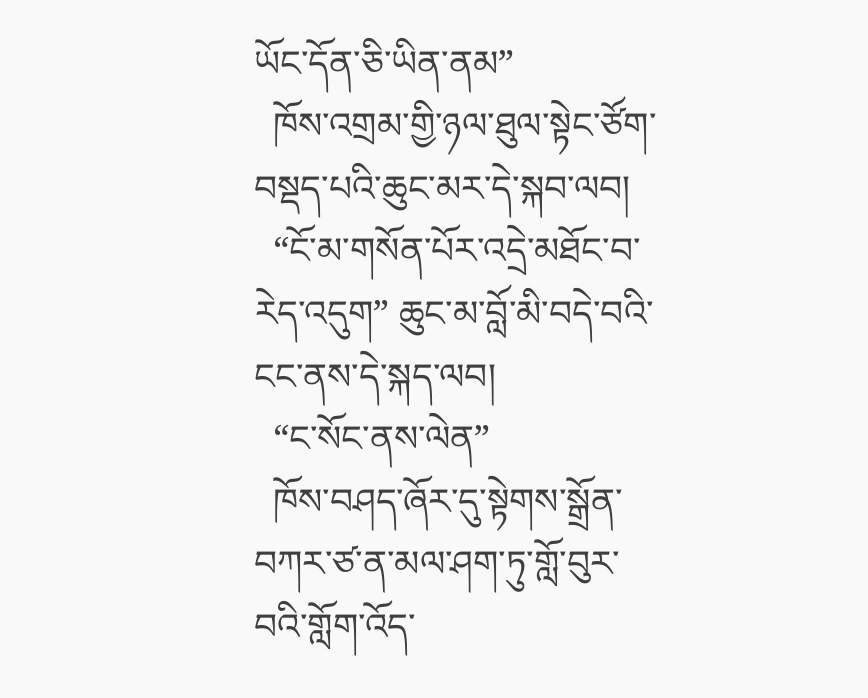ཡོང་དོན་ཅི་ཡིན་ནམ”
  ཁོས་འགྲམ་གྱི་ཉལ་ཐུལ་སྟེང་ཙོག་བསྡད་པའི་ཆུང་མར་དེ་སྐབ་ལབ།
  “ངོ་མ་གསོན་པོར་འདྲེ་མཐོང་བ་རེད་འདུག” ཆུང་མ་བློ་མི་བདེ་བའི་ངང་ནས་དེ་སྐད་ལབ།
  “ང་སོང་ནས་ལེན”
  ཁོས་བཤད་ཞོར་དུ་སྟེགས་སྒྲོན་བཀར་ཙ་ན་མལ་ཤག་ཏུ་གློ་བུར་བའི་གློག་འོད་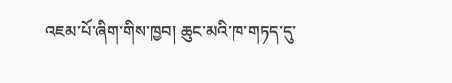འཇམ་པོ་ཞིག་གིས་ཁྱབ། ཆུང་མའི་ཁ་གཏད་དུ་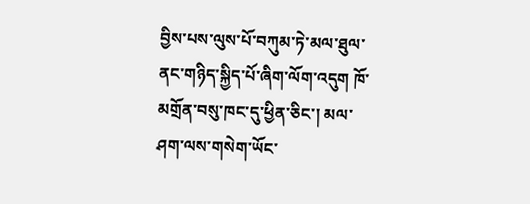བྱིས་པས་ལུས་པོ་བཀུམ་ཏེ་མལ་ཐུལ་ནང་གཉིད་སྐྱིད་པོ་ཞིག་ལོག་འདུག ཁོ་མགྲོན་བསུ་ཁང་དུ་ཕྱིན་ཅིང་། མལ་ཤག་ལས་གསེག་ཡོང་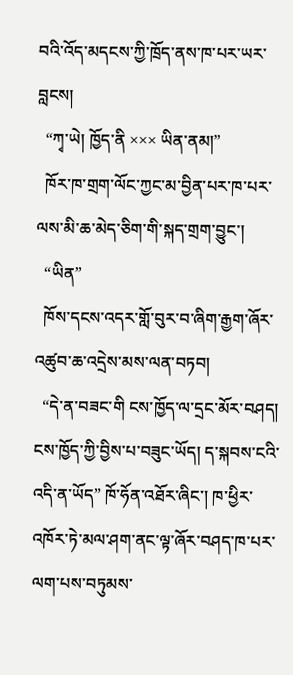བའི་འོད་མདངས་ཀྱི་ཁྲོད་ནས་ཁ་པར་ཡར་བླངས།
  “ཀྭ་ཡེ། ཁྱོད་ནི ××× ཡིན་ནམ།”
  ཁོར་ཁ་གྲག་ལོང་ཀྱང་མ་བྱིན་པར་ཁ་པར་ལས་མི་ཆ་མེད་ཅིག་གི་སྐད་གྲག་བྱུང་།
  “ཡིན”
  ཁོས་དངས་འདར་གློ་བུར་བ་ཞིག་རྒྱག་ཞོར་འཚུབ་ཆ་འདྲེས་མས་ལན་བཏབ།
  “དེ་ན་བཟང་གི ངས་ཁྱོད་ལ་དྲང་མོར་བཤད། ངས་ཁྱོད་ཀྱི་བྱིས་པ་བཟུང་ཡོད། ད་སྐབས་ངའི་འདི་ན་ཡོད” ཁོ་ཧོན་འཐོར་ཞིང་། ཁ་ཕྱིར་འཁོར་ཏེ་མལ་ཤག་ནང་ལྟ་ཞོར་བཤད་ཁ་པར་ལག་པས་བཏུམས་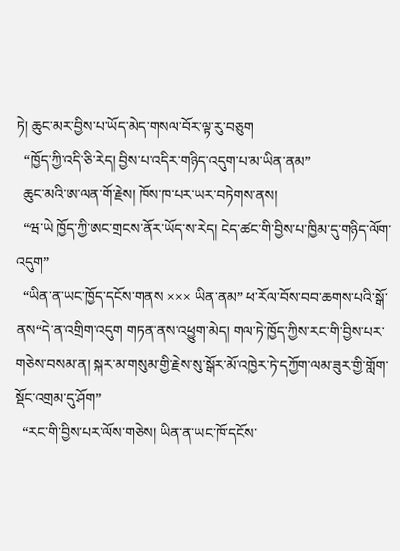ཏེ། ཆུང་མར་བྱིས་པ་ཡོད་མེད་གསལ་བོར་ལྟ་རུ་བཅུག
  “ཁྱོད་ཀྱི་འདི་ཅི་རེད། བྱིས་པ་འདིར་གཉིད་འདུག་པ་མ་ཡིན་ནམ”
  ཆུང་མའི་ཨ་ལན་གོ་རྗེས། ཁོས་ཁ་པར་ཡར་བཏེགས་ནས།
  “ཝ་ཡེ ཁྱོད་ཀྱི་ཨང་གྲངས་ནོར་ཡོད་ས་རེད། ངེད་ཚང་གི་བྱིས་པ་ཁྱིམ་དུ་གཉིད་ལོག་འདུག”
  “ཡིན་ན་ཡང་ཁྱོད་དངོས་གནས ××× ཡིན་ནམ” ཕ་རོལ་བོས་བབ་ཆགས་པའི་སྒོ་ནས“དེ་ན་འགྲིག་འདུག གཏན་ནས་འཕྱུག་མེད། གལ་ཏེ་ཁྱོད་ཀྱིས་རང་གི་བྱིས་པར་གཅེས་བསམ་ན། སྐར་མ་གསུམ་གྱི་རྗེས་སུ་སྒོར་མོ་འཁྱེར་ཏེ་དཀྱོག་ལམ་ཟུར་གྱི་གློག་སྡོང་འགྲམ་དུ་ཤོག”
  “རང་གི་བྱིས་པར་ལོས་གཅེས། ཡིན་ན་ཡང་ཁོ་དངོས་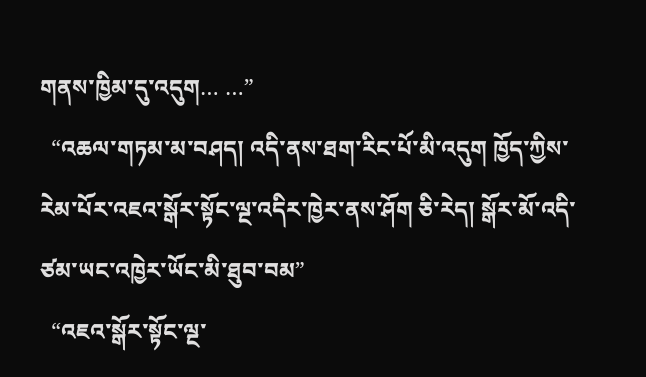གནས་ཁྱིམ་དུ་འདུག… …”
  “འཆལ་གཏམ་མ་བཤད། འདི་ནས་ཐག་རིང་པོ་མི་འདུག ཁྱོད་ཀྱིས་རེམ་པོར་འཇའ་སྒོར་སྟོང་ལྔ་འདིར་ཁྱེར་ནས་ཤོག ཅི་རེད། སྒོར་མོ་འདི་ཙམ་ཡང་འཁྱེར་ཡོང་མི་ཐུབ་བམ”
  “འཇའ་སྒོར་སྟོང་ལྔ་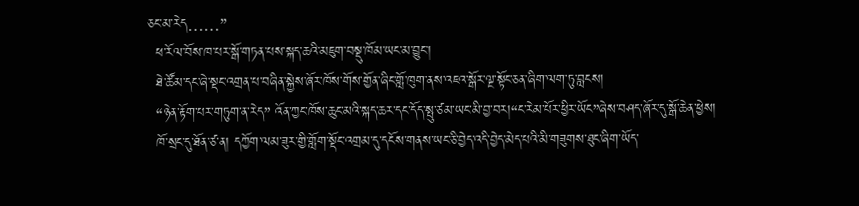ཅང་མ་རེད……”
  ཕ་རོལ་བོས་ཁ་པར་སྒོ་གཏན་པས་སྐད་ཆའི་མཇུག་བསྡུ་ཁོམ་ཡང་མ་བྱུང་།
  ཐེ་ཚོམ་དང་ཞེ་སྡང་འགྲན་པ་བཞིན་སྐྱེས་ཞོར་ཁོས་གོས་གྱོན་ཞིང་གློ་ཁུག་ནས་འཇའ་སྒོར་ལྔ་སྟོང་ཅན་ཞིག་ལག་ཏུ་བླངས།
  “ཉེན་རྟོག་པར་གཏུག་ན་རེད” འོན་ཀྱང་ཁོས་ཆུང་མའི་སྐད་ཆར་དང་དོད་སྤུ་ཙམ་ཡང་མི་བྱ་བར།“ང་རེམ་པོར་ཕྱིར་ཡོང”ཞེས་བཤད་ཞོར་དུ་སྒོ་ཆེན་ཕྱེས།
  ཁོ་སྲང་དུ་ཐོན་ཙ་ན། དཀྱོག་ལམ་ཟུར་གྱི་གློག་སྡོང་འགྲམ་དུ་དངོས་གནས་ཡང་ཅི་བྱེད་འདི་བྱེད་མེད་པའི་མི་གཟུགས་ཐུང་ཞིག་ཡོད་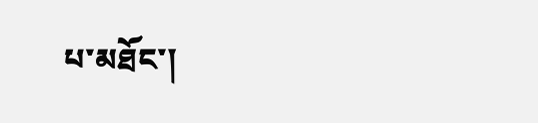པ་མཐོང་།